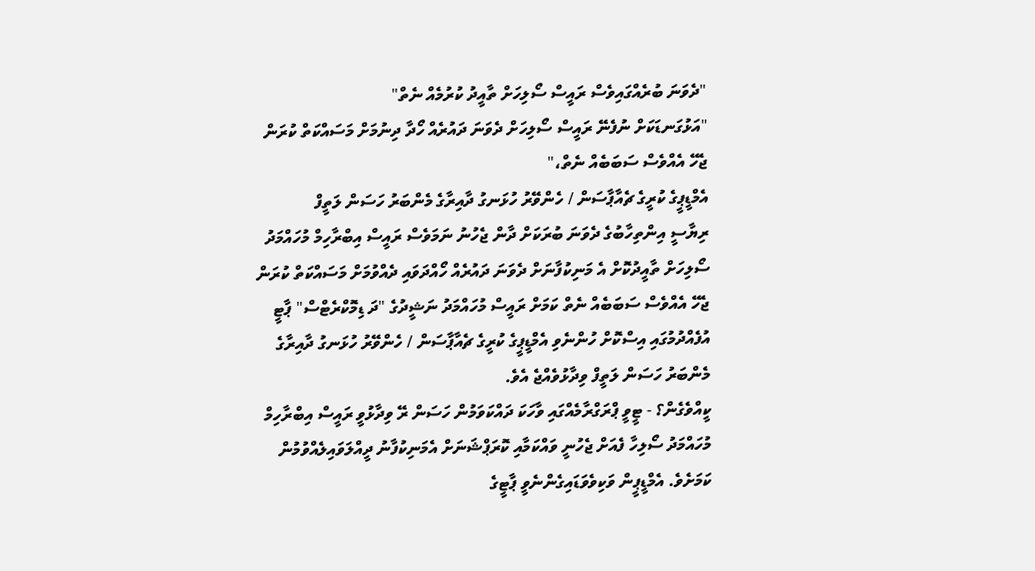"ދެވަނަ ބުރެއްގައިވެސް ރައީސް ސޯލިހަށް ތާއީދު ކުރުމެއް ނެތް"
"އަޅުގަނޑަކަށް ނުފެނޭ ރައީސް ސޯލިހަށް ދެވަނަ ދައުރެއް ހޯދާ ދިނުމަށް މަސައްކަތް ކުރަން ޖެހޭ އެއްވެސް ސަބަބެއް ނެތް،"
އެމްޑީޕީގެ ކުރީގެ ޗެއާޕާސަން / ހެންވޭރު ހުޅަނގު ދާއިރާގެ މެންބަރު ހަސަން ލަތީފް
ރިޔާސީ އިންތިހާބުގެ ދެވަނަ ބުރަކަށް ދާން ޖެހުނު ނަމަވެސް ރައީސް އިބްރާހިމް މުހައްމަދު ސޯލިހަށް ތާއީދުކޮށް އެ މަނިކުފާނަށް ދެވަނަ ދައުރެއް ހޯއްދަވައި ދެއްވުމަށް މަސައްކަތް ކުރަން ޖެހޭ އެއްވެސް ސަބަބެއް ނެތް ކަމަށް ރައީސް މުހައްމަދު ނަޝީދުގެ "ދަ ޑިމޮކްރެޓްސް" ޕާޓީ އުފެއްދުމުގައި އިސްކޮށް ހުންނެވި އެމްޑީޕީގެ ކުރީގެ ޗެއާޕާސަން / ހެންވޭރު ހުޅަނގު ދާއިރާގެ މެންބަރު ހަސަން ލަތީފް ވިދާޅުވެއްޖެ އެވެ.
ކީއްވެގެން؟ - ޓީވީ ޕްރަގްރާމެއްގައި ވާހަކަ ދައްކަވަމުން ހަސަން ރޭ ވިދާޅުވީ ރައީސް އިބްރާހިމް މުހައްމަދު ސޯލިހާ ފެއަށް ޖެހުނީ ވައްކަމާއި ކޮރަޕްޝަނަށް އެމަނިކުފާނު ދީއްލަވައިލެއްވުމުން ކަމަށެވެ. އެމްޑީޕީން ވަކިވެވަޑައިގެންނެވީ ޕާޓީގެ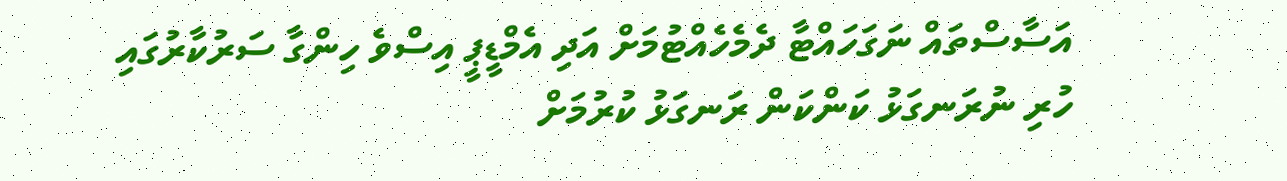އަސާސްތައް ނަގަހައްޓާ ދެމެހެއްޓުމަށް އަދި އެމްޑީޕީ އިސްވެ ހިންގާ ސަރުކާރުގައި ހުރި ނުރަނގަޅު ކަންކަން ރަނގަޅު ކުރުމަށް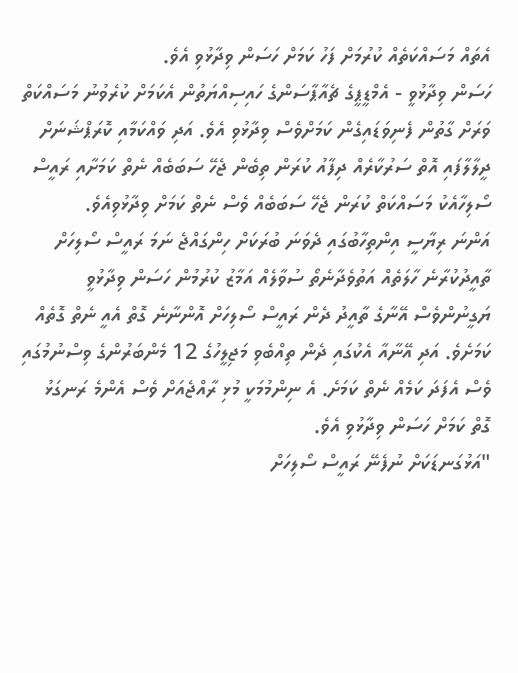އެތައް މަސައްކަތެއް ކުރުމަށް ފަހު ކަމަށް ހަސަން ވިދާޅުވި އެވެ.
ހަސަން ވިދާޅުވީ - އެމްޑީޕީގެ ޗެއާޕާސަންގެ ހައިސިއްޔަތުން އެކަމަށް ކުރެވުނު މަސައްކަތް ވަރަށް ގާތުން ފެނިވަޑައިގެން ކަމަށްވެސް ވިދާޅުވި އެވެ. އަދި ވައްކަމާއި ކޮރަޕްޝަނަށް ދީލާލާފައި އޮތް ސަރުކާރެއް ދިފާއު ކުރަން ތިބެން ޖެހޭ ސަބަބެއް ނެތް ކަމަށާއި ރައީސް ސޯލިހާއެކު މަސައްކަތް ކުރަން ޖެހޭ ސަބަބެއް ވެސް ނެތް ކަމަށް ވިދާޅުވިއެވެ.
އަންނަ ރިޔާސީ އިންތިހާބުގައި ދެވަނަ ބުރަކަށް ހިންގައްޖެ ނަމަ ރައީސް ސޯލިހަށް ތާއީދުކުރާނެ ހާލަތެއް އަތުވެދާނެތޯ ސުވާލެއް އަމާޒު ކުރުމުން ހަސަން ވިދާޅުވީ ޔަގީނުންވެސް އޭނާގެ ތާއީދު ދެން ރައީސް ސޯލިހަށް އޮންނާނެ ގޮތް އެއީ ނެތް ގޮތެއް ކަމަށެވެ. އަދި އޭނާއާ އެކުގައި ދެން ތިއްބެވި މަޖިލީހުގެ 12 މެންބަރުންގެ ވިސްނުމުގައި ވެސް އެފަދަ ކަމެއް ނެތް ކަމަށެ. އެ ނިންމުމަކީ މުޅި ރާއްޖެއަށް ވެސް އެންމެ ރަނގަޅު ގޮތް ކަމަށް ހަސަން ވިދާޅުވި އެވެ.
"އަޅުގަނޑަކަށް ނުފެނޭ ރައީސް ސޯލިހަށް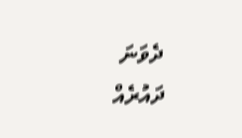ދެވަނަ ދައުރެއް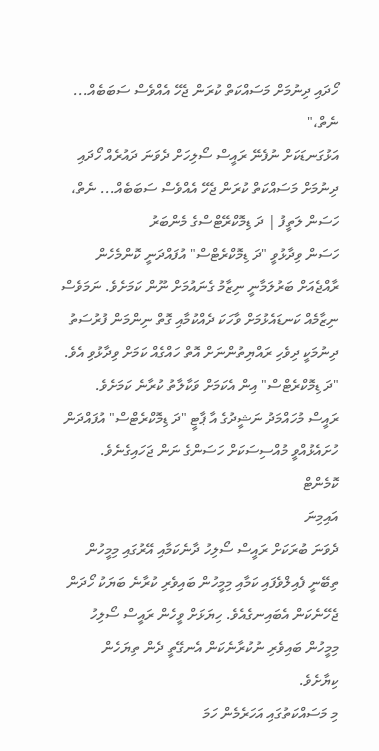ހޯދައި ދިނުމަށް މަސައްކަތް ކުރަން ޖެހޭ އެއްވެސް ސަބަބެއް... ނެތް،"
އަޅުގަނޑަކަށް ނުފެނޭ ރައީސް ސޯލިހަށް ދެވަނަ ދައުރެއް ހޯދައި ދިނުމަށް މަސައްކަތް ކުރަން ޖެހޭ އެއްވެސް ސަބަބެއް... ނެތް،
ހަސަން ލަތީފު | ދަ ޑިމޮކްރޭޓްސްގެ މެންބަރު
ހަސަން ވިދާޅުވީ "ދަ ޑިމޮކްރެޓްސް" އުފައްދަނީ ކޮންމެހެން ރާއްޖެއަށް ބަރުލަމާނީ ނިޒާމު ގެނައުމަށް ނޫން ކަމަށެވެ. ނަމަވެސް
ނިޒާމެއް ކަނޑައެޅުމަށް ވާހަކަ ދެއްކުމާއި ގޮތް ނިންމަން ފުރުސަތު ދިނުމަކީ ދިވެހި ރައްޔިތުންނަށް އޮތް ހައްގެއް ކަމަށް ވިދާޅުވި އެވެ. "ދަ ޑިމޮކްރެޓްސް" އިން އެކަމަށް ވަކާލާތު ކުރާނެ ކަމަށެވެ.
ރައީސް މުހައްމަދު ނަޝީދުގެ އާ ޕާޓީ "ދަ ޑިމޮކްރެޓްސް" އުފައްދަން ހުށައެޅުއްވީ މުއްސިސަކަށް ހަސަންގެ ނަން ޖަހައިގެނެވެ.
ކޮމެންޓް
އައިމިނަ
ދެވަނަ ބުރަކަށް ރައީސް ސޯލިހު ދާނެކަމާއި އޭރުގައި މިމީހުން ތިބޭނީ ފެއިލްވެފައި ކަމާއި މިމީހުން ބައިވެރި ކުރާނެ ބަޔަކު ހޯދަން ޖެހޭނެކަން އެބައިނގެއެވެ. ހިޔަޅަށް ވީހެން ރައީސް ސޯލިހު މިމީހުން ބައިވެރި ނުކުރާނެކަން އެނގޭތީ ދެން ތިޔަހެން ކިޔާށެވެ.
މި މަސައްކަތުގައި އަހަރެމެން ހަމަ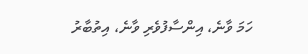ހަމަ ވާނެ، އިންސާފުވެރި ވާނެ، އިތުބާރު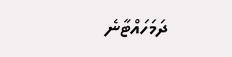ދަމަހައްޓާނެ